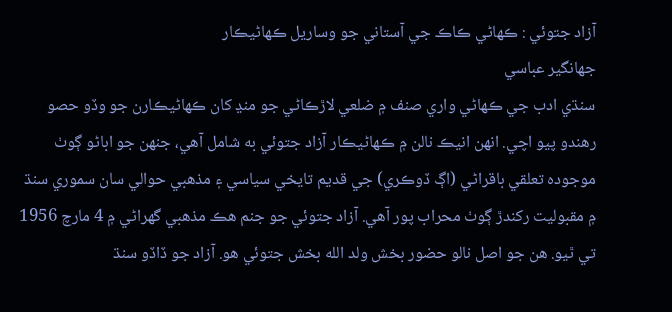آزاد جتوئي : ڪھاڻي ڪاڪ جي آستاني جو وساريل ڪھاڻيڪار
جھانگير عباسي
سنڌي ادب جي ڪھاڻي واري صنف ۾ ضلعي لاڙڪاڻي جو منڍ کان ڪھاڻيڪارن جو وڏو حصو رھندو پيو اچي. انھن انيڪ نالن ۾ ڪھاڻيڪار آزاد جتوئي به شامل آھي، جنھن جو اباڻو ڳوٺ موجوده تعلقي باقراڻي (اڳ ڏوڪري) جي قديم تايخي سياسي ۽ مذھبي حوالي سان سموري سنڌ ۾ مقبوليت رکندڙ ڳوٺ محراب پور آھي. آزاد جتوئي جو جنم ھڪ مذھبي گھراڻي ۾ 4 مارچ 1956 تي ٿيو. ھن جو اصل نالو حضور بخش ولد الله بخش جتوئي هو. آزاد جو ڏاڏو سنڌ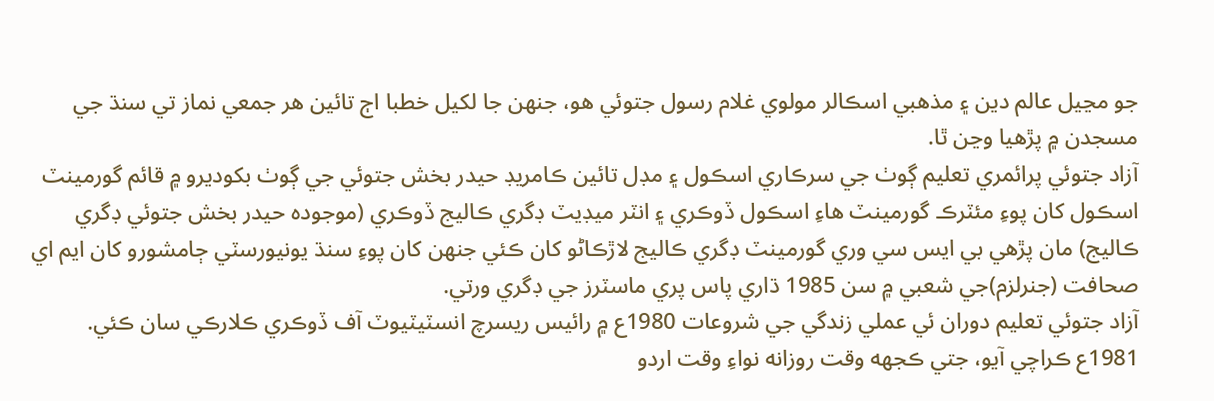جو مڃيل عالم دين ۽ مذھبي اسڪالر مولوي غلام رسول جتوئي هو، جنھن جا لکيل خطبا اڄ تائين ھر جمعي نماز تي سنڌ جي مسجدن ۾ پڙھيا وڃن ٿا.
آزاد جتوئي پرائمري تعليم ڳوٺ جي سرڪاري اسڪول ۽ مڊل تائين ڪامريڊ حيدر بخش جتوئي جي ڳوٺ بکوديرو ۾ قائم گورمينٽ اسڪول کان پوءِ مئٽرڪ گورمينٽ ھاءِ اسڪول ڏوڪري ۽ انٽر ميڊيٽ ڊگري ڪاليج ڏوڪري (موجوده حيدر بخش جتوئي ڊگري ڪاليج) مان پڙھي بي ايس سي وري گورمينٽ ڊگري ڪاليج لاڙڪاڻو کان ڪئي جنهن کان پوءِ سنڌ يونيورسٽي ڄامشورو کان ايم اي صحافت (جنرلزم)جي شعبي ۾ سن 1985 ڌاري پاس پري ماسٽرز جي ڊگري ورتي.
آزاد جتوئي تعليم دوران ئي عملي زندگي جي شروعات 1980ع ۾ رائيس ريسرچ انسٽيٽيوٽ آف ڏوڪري ڪلارڪي سان ڪئي. 1981ع ڪراچي آيو، جتي ڪجھه وقت روزانه نواءِ وقت اردو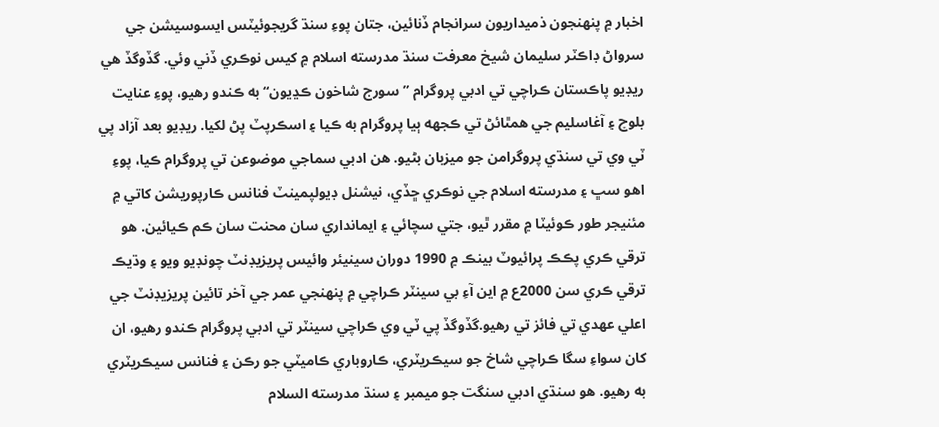اخبار ۾ پنهنجون ذميداريون سرانجام ڏنائين، جتان پوءِ سنڌ گريجوئيٽس ايسوسيشن جي سرواڻ ڊاڪٽر سليمان شيخ معرفت سنڌ مدرسته اسلام ۾ کيس نوڪري ڏني وئي. گڏوگڏ ھي ريڊيو پاڪستان ڪراچي تي ادبي پروگرام ”سورج شاخون ڪڍيون“ به ڪندو رھيو، پوءِ عنايت بلوچ ۽ آغاسليم جي ھمٿائڻ تي ڪجھه ٻيا پروگرام به ڪيا ۽ اسڪرپٽ پڻ لکيا. ريڊيو بعد آزاد پي ٽي وي تي سنڌي پروگرامن جو ميزبان بڻيو. ھن ادبي سماجي موضوعن تي پروگرام ڪيا، پوءِ اھو سڀ ۽ مدرسته اسلام جي نوڪري ڇڏي، نيشنل ڊيولپمينٽ فنانس ڪارپوريشن کاتي ۾ مئنيجر طور ڪوئيٽا ۾ مقرر ٿيو، جتي سچائي ۽ ايمانداري سان محنت سان ڪم ڪيائين. ھو ترقي ڪري پڪڪ پرائيوٽ بينڪ ۾ 1990 دوران سينيئر وائيس پريزيڊنٽ چونڊيو ويو ۽ وڌيڪ ترقي ڪري سن 2000ع ۾ اين آءِ بي سينٽر ڪراچي ۾ پنھنجي عمر جي آخر تائين پريزيڊنٽ جي اعلي عھدي تي فائز تي رھيو.گڏوگڏ پي ٽي وي ڪراچي سينٽر تي ادبي پروگرام ڪندو رھيو، ان کان سواءِ سگا ڪراچي شاخ جو سيڪريٽري، ڪاروباري ڪاميٽي جو رڪن ۽ فنانس سيڪريٽري به رھيو. ھو سنڌي ادبي سنگت جو ميمبر ۽ سنڌ مدرسته السلام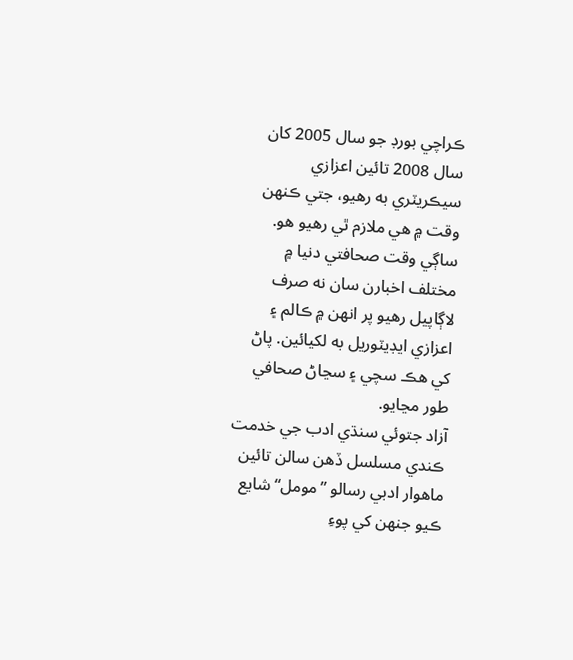ڪراچي بورڊ جو سال 2005 کان سال 2008 تائين اعزازي سيڪريٽري به رھيو، جتي ڪنھن وقت ۾ ھي ملازم ٿي رھيو ھو. ساڳي وقت صحافتي دنيا ۾ مختلف اخبارن سان نه صرف لاڳاپيل رھيو پر انھن ۾ ڪالم ۽ اعزازي ايڊيٽوريل به لکيائين. پاڻ کي ھڪ سچي ۽ سڃاڻ صحافي طور مڃايو.
آزاد جتوئي سنڌي ادب جي خدمت ڪندي مسلسل ڏھن سالن تائين ماھوار ادبي رسالو ”مومل“ شايع ڪيو جنھن کي پوءِ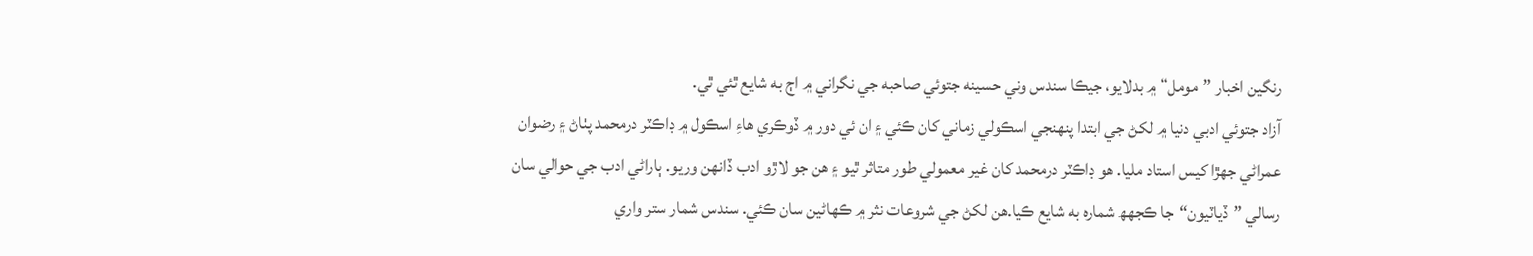رنگين اخبار ”مومل“ ۾ بدلايو، جيڪا سندس وني حسينه جتوئي صاحبه جي نگراني ۾ اڄ به شايع ٿئي ٿي.
آزاد جتوئي ادبي دنيا ۾ لکڻ جي ابتدا پنھنجي اسڪولي زماني کان ڪئي ۽ ان ئي دور ۾ ڏوڪري ھاءِ اسڪول ۾ ڊاڪٽر درمحمد پٺاڻ ۽ رضوان عمراڻي جھڙا کيس استاد مليا. ھو ڊاڪٽر درمحمد کان غير معمولي طور متاثر ٿيو ۽ ھن جو لاڙو ادب ڏانھن وريو. ٻاراڻي ادب جي حوالي سان رسالي ”ڏياٽيون“جا ڪجهھ شماره به شايع ڪيا.هن لکڻ جي شروعات نثر ۾ ڪھاڻين سان ڪئي. سندس شمار ستر واري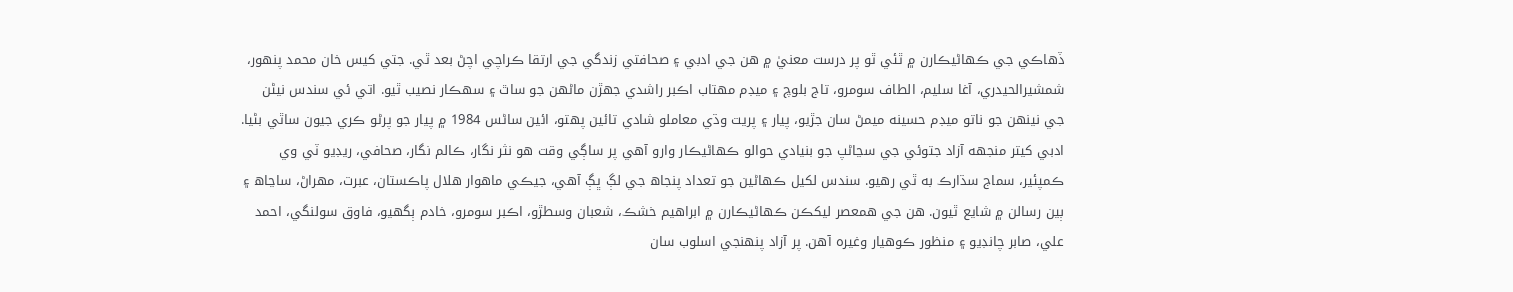ڏھاڪي جي ڪھاڻيڪارن ۾ ٿئي ٿو پر درست معنيٰ ۾ ھن جي ادبي ۽ صحافتي زندگي جي ارتقا ڪراچي اچڻ بعد ٿي. جتي کيس خان محمد پنھور، شمشيرالحيدري، آغا سليم، الطاف سومرو، تاج بلوچ ۽ ميڊم مھتاب اڪبر راشدي جھڙن ماڻھن جو ساٿ ۽ سھڪار نصيب ٿيو. اتي ئي سندس نيڻن جي نينھن جو ناتو ميڊم حسينه ميمڻ سان جڙيو، پيار ۽ پريت وڌي معاملو شادي تائين پھتو، ائين ساڻس 1984 ۾ پيار جو پرڻو ڪري جيون ساٿي بڻيا.
ادبي کيتر منجھه آزاد جتوئي جي سڃاڻپ جو بنيادي حوالو ڪھاڻيڪار وارو آھي پر ساڳي وقت ھو نثر نگار، ڪالم نگار، صحافي، ريڊيو ٽي وي ڪمپئير، سماج سڌارڪ به ٿي رھيو. سندس لکيل ڪھاڻين جو تعداد پنجاھ جي لڳ ڀڳ آھي، جيڪي ماھوار ھلال پاڪستان، عبرت، مھراڻ، ساڃاھ ۽ ٻين رسالن ۾ شايع ٿيون. ھن جي ھمعصر ليکڪن ڪھاڻيڪارن ۾ ابراھيم خشڪ، شعبان وسطڙو، اڪبر سومرو، خادم ٻگھيو، فاوق سولنگي، احمد علي، صابر چانڊيو ۽ منظور ڪوھيار وغيره آھن. پر آزاد پنھنجي اسلوب سان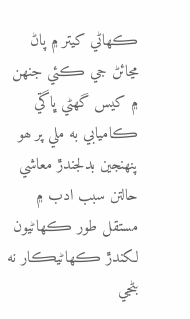ڪھاڻي کيتر ۾ پاڻ مڃائڻ جي ڪئي جنھن ۾ کيس گھڻي ڀاڱي ڪاميابي به ملي پر ھو پنھنجين بدلجندڙ معاشي حالتن سبب ادب ۾ مستقل طور ڪھاڻيون لکندڙ ڪھاڻيڪار نه بڻجي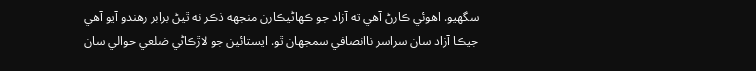سگھيو. اھوئي ڪارڻ آھي ته آزاد جو ڪھاڻيڪارن منجھه ذڪر نه ٿيڻ برابر رھندو آيو آھي جيڪا آزاد سان سراسر ناانصافي سمجھان ٿو. ايستائين جو لاڙڪاڻي ضلعي حوالي سان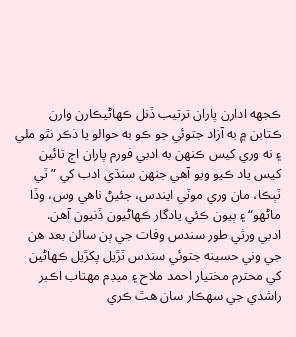ڪجھه ادارن پاران ترتيب ڏنل ڪھاڻيڪارن وارن ڪتابن ۾ به آزاد جتوئي جو ڪو به حوالو يا ذڪر نٿو ملي ۽ نه وري کيس ڪنھن به ادبي فورم پاران اڄ تائين کيس ياد ڪيو ويو آھي جنھن سنڌي ادب کي ”ٽي ٽٻڪا، مان وري موٽي ايندس، جئيڻ ناھي وس، وڏا ماڻھو“ ۽ ٻيون ڪئي يادگار ڪھاڻيون ڏنيون آھن.
ادبي ورثي طور سندس وفات جي ٻن سالن بعد ھن جي وني حسينه جتوئي سندس ٽڙيل پکڙيل ڪھاڻين کي محترم مختيار احمد ملاح ۽ ميڊم مھتاب اڪبر راشدي جي سھڪار سان ھٿ ڪري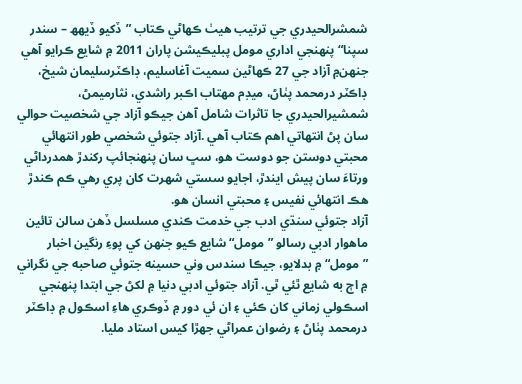شمشرالحيدري جي ترتيب ھيٺ ڪھاڻي ڪتاب ”ڏکيو ڏيهھ – سندر سپنا“پنھنجي اداري مومل پبليڪيشن پاران 2011 ۾ شايع ڪرايو آھي جنھن۾ آزاد جي 27 ڪھاڻين سميت آغاسليم، ڊاڪٽرسليمان شيخ، ڊاڪٽر درمحمد پٺاڻ، ميڊم مھتاب اڪبر راشدي، نثارميمڻ، شمشيرالحيدري جا تاثرات شامل آھن جيڪو آزاد جي شخصيت حوالي سان پڻ انتھاتي اھم ڪتاب آھي .آزاد جتوئي شخصي طور انتھائي محبتي دوستن جو دوست ھو، سڀ سان پنھنجائپ رکندڙ ھمدرداڻي ورتاءَ سان پيش ايندڙ، اجايو سستي شھرت کان پري رھي ڪم ڪندڙ ھڪ انتھائي نفيس ۽ محبتي انسان هو.
آزاد جتوئي سنڌي ادب جي خدمت ڪندي مسلسل ڏھن سالن تائين ماھوار ادبي رسالو ”مومل“ شايع ڪيو جنھن کي پوءِ رنگين اخبار ”مومل“ ۾ بدلايو، جيڪا سندس وني حسينه جتوئي صاحبه جي نگراني ۾ اڄ به شايع ٿئي ٿي. آزاد جتوئي ادبي دنيا ۾ لکڻ جي ابتدا پنھنجي اسڪولي زماني کان ڪئي ۽ ان ئي دور ۾ ڏوڪري ھاءِ اسڪول ۾ ڊاڪٽر درمحمد پٺاڻ ۽ رضوان عمراڻي جھڙا کيس استاد مليا.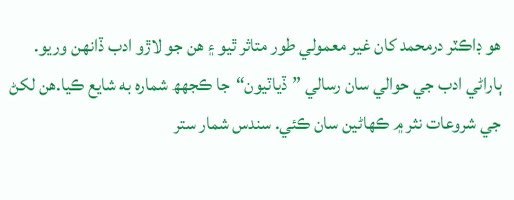ھو ڊاڪٽر درمحمد کان غير معمولي طور متاثر ٿيو ۽ ھن جو لاڙو ادب ڏانھن وريو. ٻاراڻي ادب جي حوالي سان رسالي ”ڏياٽيون“جا ڪجهھ شماره به شايع ڪيا.هن لکڻ جي شروعات نثر ۾ ڪھاڻين سان ڪئي. سندس شمار ستر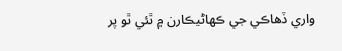واري ڏھاڪي جي ڪھاڻيڪارن ۾ ٿئي ٿو پر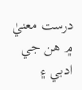درست معنيٰ ۾ ھن جي ادبي ۽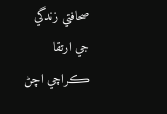صحافتي زندگي جي ارتقا ڪراچي اچڻ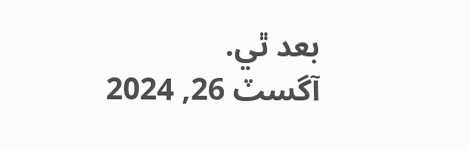بعد ٿي.
آگسٽ 26, 2024